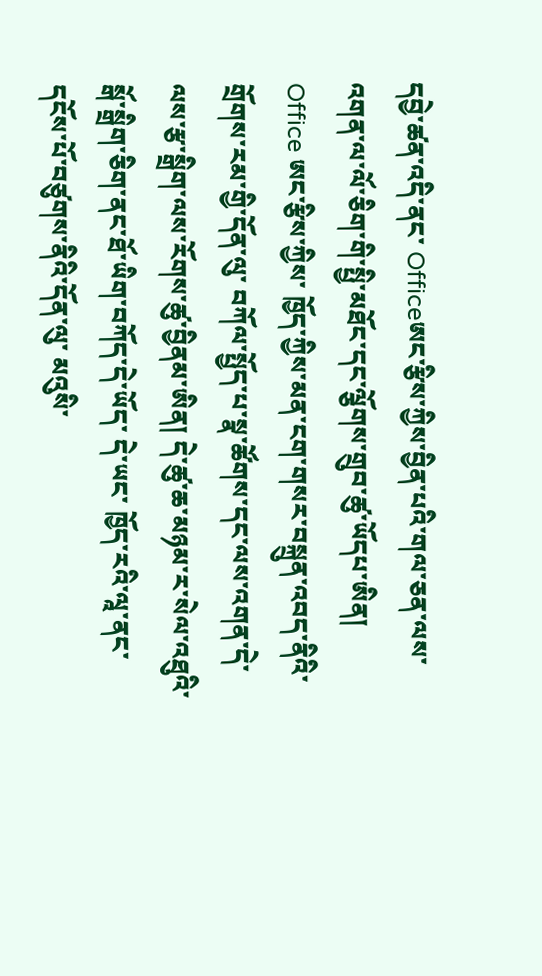དབྱེ་ཚན་འདི་ནང་ Officeཨང་རྩིས་ཀྱིས་བྱིན་པའི་གལ་ཅན་ལས་འགན་ལ་ལོ་ཅིག་གི་སྤྱི་མཐོང་དང་ལྕོགས་གྲུབ་ཚུ་ཡོདཔ་ཨིན།
Office ཨང་རྩིས་ཀྱིས་ ཁྱོད་ཀྱིས་མན་ངག་གསར་བསྐྲུན་འབད་ནིའི་གྲོགས་རམ་གྱི་དོན་ལུ་ བཀོལ་སྤྱོད་པ་སྣ་ཚོགས་དང་ལས་འགན་དེ་ལས་རྩ་སྒྲིག་ལས་རོགས་ཚུ་བྱིནམ་ཨིན། དེ་ཚུ་ཆ་མཉམ་ར་སེལ་འཐུའི་སྒོ་སྒྲིག་ཅིག་ནང་ཐོ་ཡིག་བཀོད་དེ་ཡོད་ དེ་ཡང་ ཁྱོད་རའི་ལཱ་ནང་དངོས་པོ་བཙུགས་ནིའི་དོན་ལུ་ མའུསི་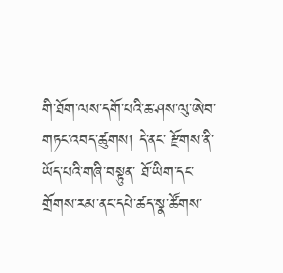གི་ཐོག་ལས་དགོ་པའི་ཆ་ཤས་ལུ་ཨེབ་གཏང་འབད་ཚུགས། དེ་ནང་ རྫོགས་ནི་ཡོད་པའི་གཞི་བསྟུན་ ཐོ་ཡིག་དང་ གྲོགས་རམ་ནང་དཔེ་ཚད་སྣ་ཚོགས་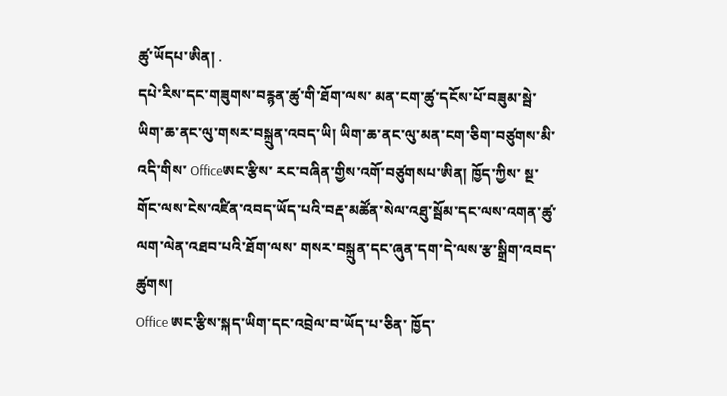ཚུ་ཡོདཔ་ཨིན། .
དཔེ་རིས་དང་གཟུགས་བརྙན་ཚུ་གི་ཐོག་ལས་ མན་ངག་ཚུ་དངོས་པོ་བཟུམ་སྦེ་ཡིག་ཆ་ནང་ལུ་གསར་བསྐྲུན་འབད་ཡི། ཡིག་ཆ་ནང་ལུ་མན་ངག་ཅིག་བཙུགས་མི་འདི་གིས་ Officeཨང་རྩིས་ རང་བཞིན་གྱིས་འགོ་བཙུགསཔ་ཨིན། ཁྱོད་ཀྱིས་ སྔ་གོང་ལས་ངེས་འཛིན་འབད་ཡོད་པའི་བརྡ་མཚོན་སེལ་འཐུ་སྦོམ་དང་ལས་འགན་ཚུ་ལག་ལེན་འཐབ་པའི་ཐོག་ལས་ གསར་བསྐྲུན་དང་ཞུན་དག་དེ་ལས་རྩ་སྒྲིག་འབད་ཚུགས།
Office ཨང་རྩིས་སྐད་ཡིག་དང་འབྲེལ་བ་ཡོད་པ་ཅིན་ ཁྱོད་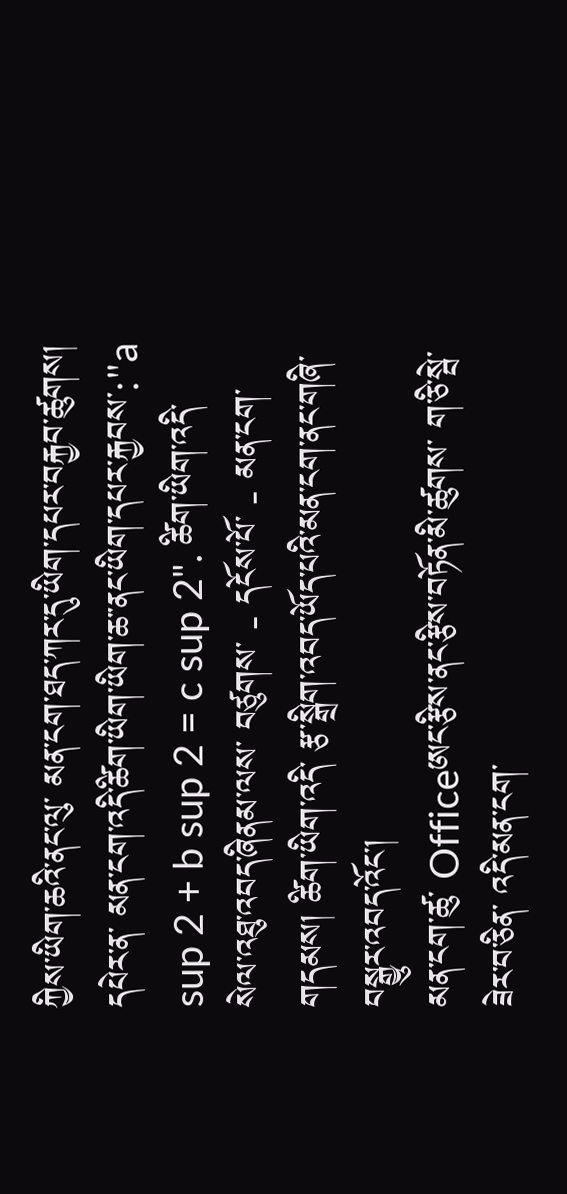ཀྱིས་ཡིག་ཆའི་ནང་ལུ་ མན་ངག་ཐད་ཀར་དུ་ཡིག་དཔར་བརྐྱབ་ཚུགས། དཔེར་ན་ མན་ངག་འདི་ཚིག་ཡིག་ཡིག་ཆ་་ནང་ཡིག་དཔར་རྐྱབས་:"a sup 2 + b sup 2 = c sup 2". ཚིག་ཡིག་འདི་སེལ་འཐུ་འབད་ཞིནམ་ལས་ བཙུགས་ - དངོས་པོ་ - མན་ངག་གདམས། ཚིག་ཡིག་འདི་ རྩ་སྒྲིག་འབད་ཡོད་པའི་མན་ངག་ནང་གཞི་བསྒྱུར་འབད་འོང་།
མན་ངག་ཚུ་ Officeཨང་རྩིས་ནང་རྩིས་བཏོན་མི་ཚུགས་ ག་ཅི་སྦེ་ཟེར་བ་ཅིན་ འདི་མན་ངག་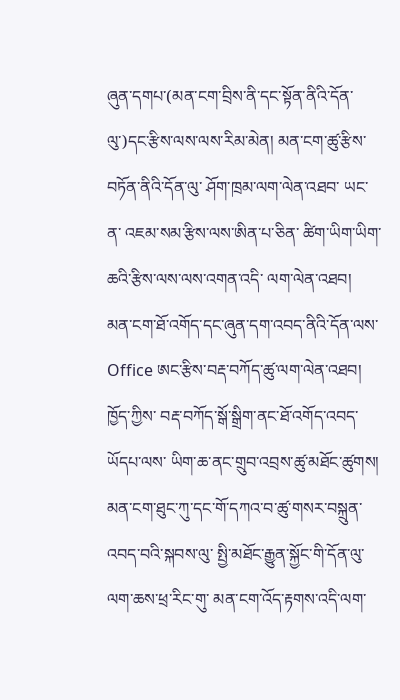ཞུན་དགཔ་(མན་ངག་བྲིས་ནི་དང་སྟོན་ནིའི་དོན་ལུ་)དང་རྩིས་ལས་ལས་རིམ་མེན། མན་ངག་ཚུ་རྩིས་བཏོན་ནིའི་དོན་ལུ་ ཤོག་ཁྲམ་ལག་ལེན་འཐབ་ ཡང་ན་ འཇམ་སམ་རྩིས་ལས་ཨིན་པ་ཅིན་ ཚིག་ཡིག་ཡིག་ཆའི་རྩིས་ལས་ལས་འགན་འདི་ ལག་ལེན་འཐབ།
མན་ངག་ཐོ་འགོད་དང་ཞུན་དག་འབད་ནིའི་དོན་ལས་ Office ཨང་རྩིས་བརྡ་བཀོད་ཚུ་ལག་ལེན་འཐབ། ཁྱོད་ཀྱིས་ བརྡ་བཀོད་སྒོ་སྒྲིག་ནང་ཐོ་འགོད་འབད་ཡོདཔ་ལས་ ཡིག་ཆ་ནང་གྲུབ་འབྲས་ཚུ་མཐོང་ཚུགས། མན་ངག་ཐུང་ཀུ་དང་གོ་དཀའ་བ་ཚུ་གསར་བསྐྲུན་འབད་བའི་སྐབས་ལུ་ སྤྱི་མཐོང་རྒྱུན་སྐྱོང་གི་དོན་ལུ་ ལག་ཆས་ཕྲ་རིང་གུ་ མན་ངག་འོད་རྟགས་འདི་ལག་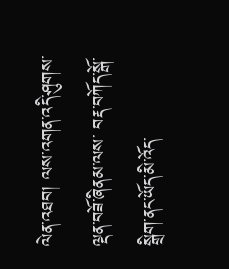ལེན་འཐབ། ལས་འགན་འདི་ཤུགས་ལྡན་བཟོ་ཞིནམ་ལས་ བརྡ་བཀོད་སྒོ་སྒྲིག་ནང་ཡོད་མི་འོད་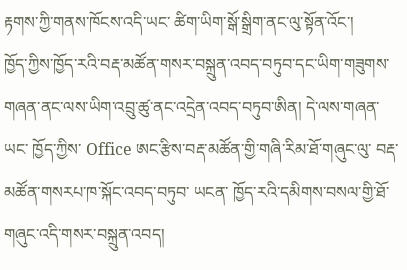རྟགས་ཀྱི་གནས་ཁོངས་འདི་ཡང་ ཚིག་ཡིག་སྒོ་སྒྲིག་ནང་ལུ་སྟོན་འོང་།
ཁྱོད་ཀྱིས་ཁྱོད་རའི་བརྡ་མཚོན་གསར་བསྐྲུན་འབད་བཏུབ་དང་ཡིག་གཟུགས་གཞན་ནང་ལས་ཡིག་འབྲུ་ཚུ་ནང་འདྲེན་འབད་བཏུབ་ཨིན། དེ་ལས་གཞན་ཡང་ ཁྱོད་ཀྱིས་ Office ཨང་རྩིས་བརྡ་མཚོན་གྱི་གཞི་རིམ་ཐོ་གཞུང་ལུ་ བརྡ་མཚོན་གསརཔ་ཁ་སྐོང་འབད་བཏུབ་ ཡངན་ ཁྱོད་རའི་དམིགས་བསལ་གྱི་ཐོ་གཞུང་འདི་གསར་བསྐྲུན་འབད།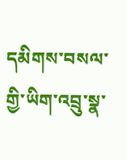དམིགས་བསལ་གྱི་ཡིག་འབྲུ་སྣ་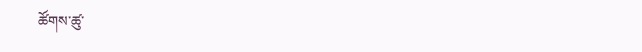ཚོགས་ཚུ་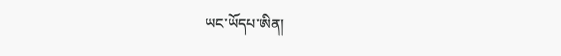ཡང་ཡོདཔ་ཨིན།